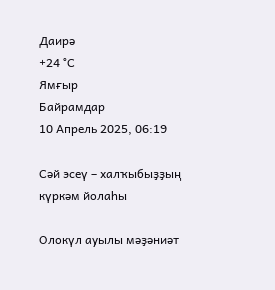Даирә
+24 °С
Ямғыр
Байрамдар
10 Апрель 2025, 06:19

Сәй эсеү – халҡыбыҙҙың күркәм йолаһы

Олокүл ауылы мәҙәниәт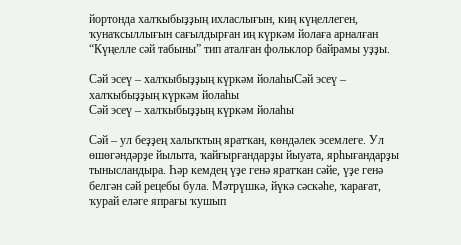йортонда халҡыбыҙҙың ихласлығын, киң күңеллеген, ҡунаҡсыллығын сағылдырған иң күркәм йолаға арналған “Күңелле сәй табыны” тип аталған фольклор байрамы уҙҙы.

Сәй эсеү – халҡыбыҙҙың күркәм йолаһыСәй эсеү – халҡыбыҙҙың күркәм йолаһы
Сәй эсеү – халҡыбыҙҙың күркәм йолаһы

Сәй – ул беҙҙең халыҡтың яратҡан, көндәлек эсемлеге. Ул өшөгәндәрҙе йылыта, ҡайғырғандарҙы йыуата, ярһығандарҙы тынысландыра. Һәр кемдең үҙе генә яратҡан сәйе, үҙе генә белгән сәй рецебы була. Мәтрүшкә, йүкә сәскәһе, ҡарағат, ҡурай еләге япрағы ҡушып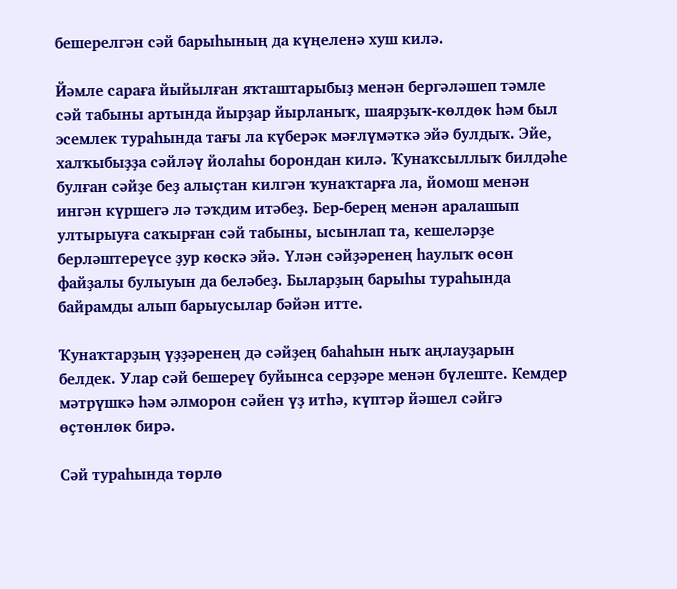бешерелгән сәй барыһының да күңеленә хуш килә.

Йәмле сараға йыйылған яҡташтарыбыҙ менән бергәләшеп тәмле сәй табыны артында йырҙар йырланыҡ, шаярҙыҡ-көлдөк һәм был эсемлек тураһында тағы ла күберәк мәғлүмәткә эйә булдыҡ. Эйе, халҡыбыҙҙа сәйләү йолаһы борондан килә. Ҡунаҡсыллыҡ билдәһе булған сәйҙе беҙ алыҫтан килгән ҡунаҡтарға ла, йомош менән ингән күршегә лә тәҡдим итәбеҙ. Бер-берең менән аралашып ултырыуға саҡырған сәй табыны, ысынлап та, кешеләрҙе берләштереүсе ҙур көскә эйә. Үлән сәйҙәренең һаулыҡ өсөн файҙалы булыуын да беләбеҙ. Быларҙың барыһы тураһында байрамды алып барыусылар бәйән итте.

Ҡунаҡтарҙың үҙҙәренең дә сәйҙең баһаһын ныҡ аңлауҙарын белдек. Улар сәй бешереү буйынса серҙәре менән бүлеште. Кемдер мәтрүшкә һәм әлморон сәйен үҙ итһә, күптәр йәшел сәйгә өҫтөнлөк бирә.

Сәй тураһында төрлө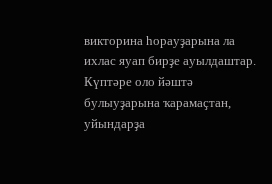викторина һорауҙарына ла ихлас яуап бирҙе ауылдаштар. Күптәре оло йәштә булыуҙарына ҡарамаҫтан, уйындарҙа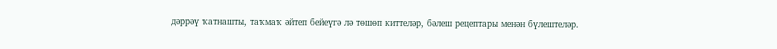дәррәү ҡатнашты, таҡмаҡ әйтеп бейеүгә лә төшөп киттеләр, бәлеш рецептары менән бүлештеләр.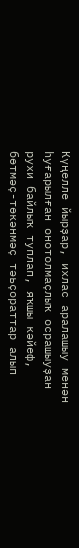Күңелле йырҙар, ихлас аралашыу менән һуғарылған онотолмаҫлыҡ осрашыуҙан рухи байлыҡ туплап, яҡшы кәйеф, бөтмәҫ-төкәнмәҫ тәьҫораттар алып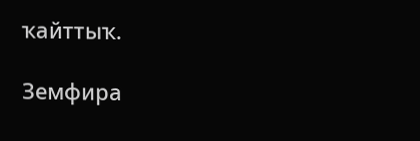ҡайттыҡ.

Земфира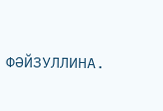ФӘЙЗУЛЛИНА.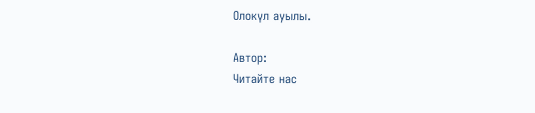Олокүл ауылы.

Автор:
Читайте нас